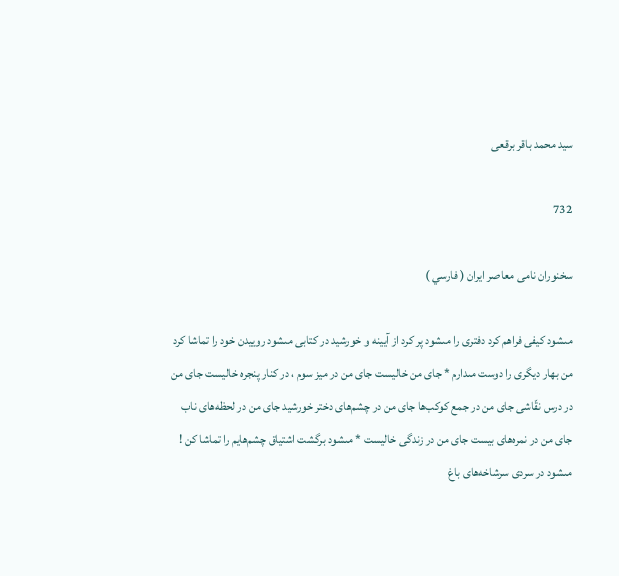سيد محمد باقر برقعى

732

سخنوران نامى معاصر ايران ( فارسي )

مىشود كيفى فراهم كرد دفترى را مىشود پر كرد از آيينه و خورشيد در كتابى مىشود روييدن خود را تماشا كرد من بهار ديگرى را دوست مىدارم * جاى من خاليست جاى من در ميز سوم ، در كنار پنجره خاليست جاى من در درس نقّاشى جاى من در جمع كوكب‌ها جاى من در چشم‌هاى دختر خورشيد جاى من در لحظه‌هاى ناب جاى من در نمره‌هاى بيست جاى من در زندگى خاليست * مىشود برگشت اشتياق چشم‌هايم را تماشا كن ! مىشود در سردى سرشاخه‌هاى باغ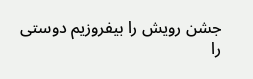جشن رويش را بيفروزيم دوستى را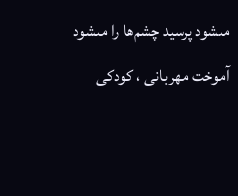مىشود پرسيد چشم‌ها را مىشود آموخت مهربانى ، كودكى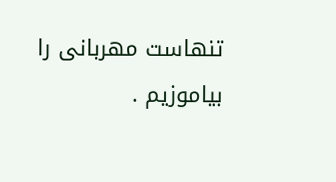تنهاست مهربانى را بياموزيم .